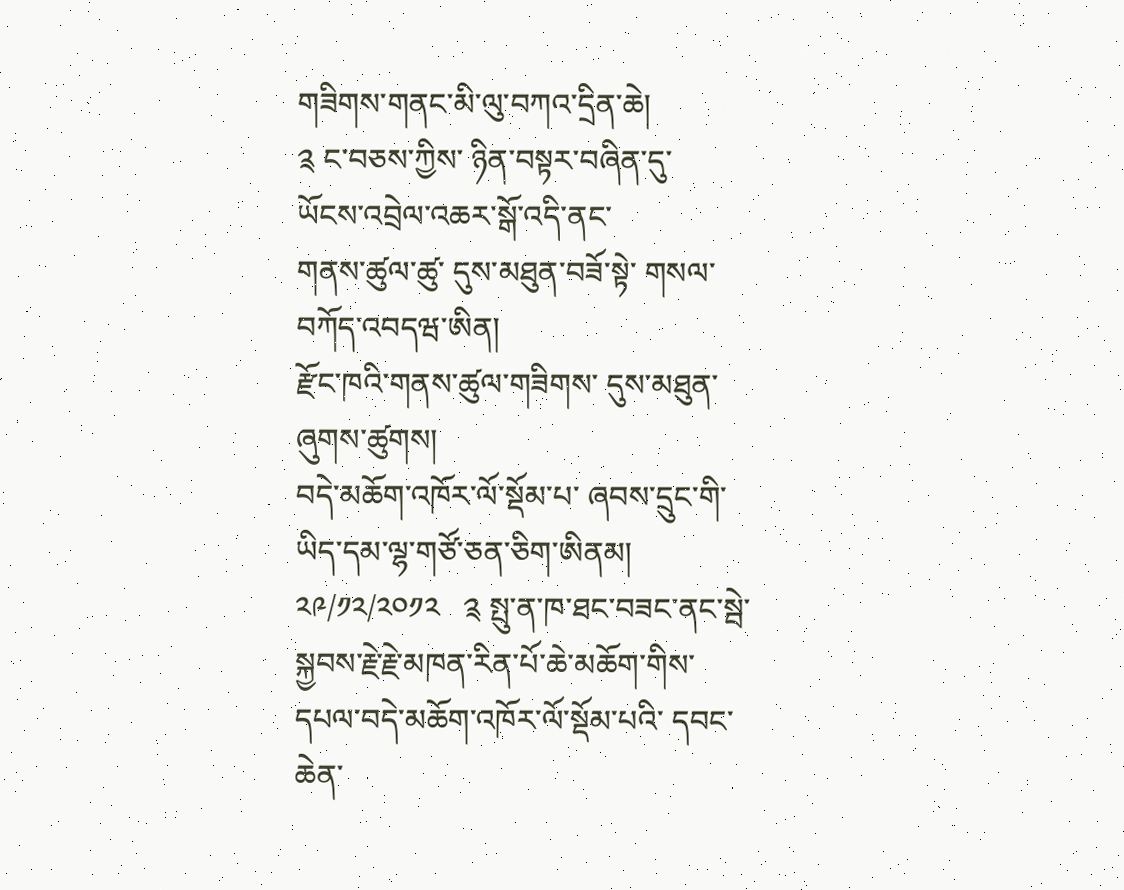གཟིགས་གནང་མི་ལུ་བཀའ་དྲིན་ཆེ།
༉ ང་བཅས་ཀྱིས་ ཉིན་བསྟར་བཞིན་དུ་
ཡོངས་འབྲེལ་འཆར་སྒོ་འདི་ནང་
གནས་ཚུལ་ཚུ་ དུས་མཐུན་བཟོ་སྟེ་ གསལ་བཀོད་འབདཝ་ཨིན།
རྫོང་ཁའི་གནས་ཚུལ་གཟིགས་ དུས་མཐུན་ཞུགས་ཚུགས།
བདེ་མཆོག་འཁོར་ལོ་སྡོམ་པ་ ཞབས་དྲུང་གི་ ཡིད་དམ་ལྷ་གཙོ་ཅན་ཅིག་ཨིནམ།
༢༩/༡༢/༢༠༡༢   ༉ སྤུ་ན་ཁ་ཐང་བཟང་ནང་སྦེ་ སྐྱབས་རྗེ་རྗེ་མཁན་རིན་པོ་ཆེ་མཆོག་གིས་ དཔལ་བདེ་མཆོག་འཁོར་ལོ་སྡོམ་པའི་ དབང་ཆེན་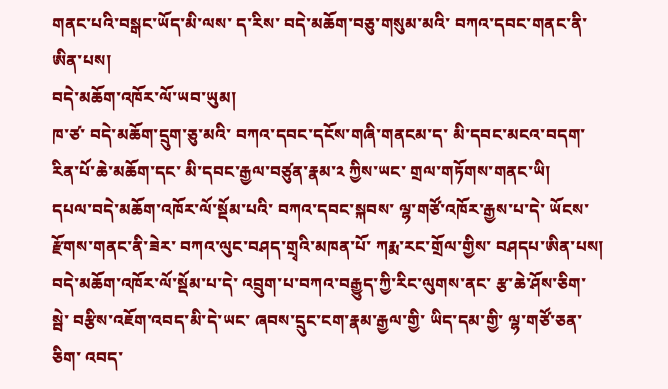གནང་པའི་བསྒང་ཡོད་མི་ལས་ ད་རིས་ བདེ་མཆོག་བཅུ་གསུམ་མའི་ བཀའ་དབང་གནང་ནི་ཨིན་པས།
བདེ་མཆོག་འཁོར་ལོ་ཡབ་ཡུམ།
ཁ་ཙ་ བདེ་མཆོག་དྲུག་ཅུ་མའི་ བཀའ་དབང་དངོས་གཞི་གནངམ་ད་ མི་དབང་མངའ་བདག་རིན་པོ་ཆེ་མཆོག་དང་ མི་དབང་རྒྱལ་བཙུན་རྣམ་༢ ཀྱིས་ཡང་ གྲལ་གཏོགས་གནང་ཡི།
དཔལ་བདེ་མཆོག་འཁོར་ལོ་སྡོམ་པའི་ བཀའ་དབང་སྐབས་ ལྷ་གཙོ་འཁོར་རྒྱས་པ་དེ་ ཡོངས་རྫོགས་གནང་ནི་ཟེར་ བཀའ་ལུང་བཤད་གྲྭའི་མཁན་པོ་ ཀརྨ་རང་གྲོལ་གྱིས་ བཤདཔ་ཨིན་པས།
བདེ་མཆོག་འཁོར་ལོ་སྡོམ་པ་དེ་ འབྲུག་པ་བཀའ་བརྒྱུད་ཀྱི་རིང་ལུགས་ནང་ རྩ་ཆེ་ཤོས་ཅིག་སྦེ་ བརྩིས་འཇོག་འབད་མི་དེ་ཡང་ ཞབས་དྲུང་ངག་རྣམ་རྒྱལ་གྱི་ ཡིད་དམ་གྱི་ ལྷ་གཙོ་ཅན་ཅིག་ འབད་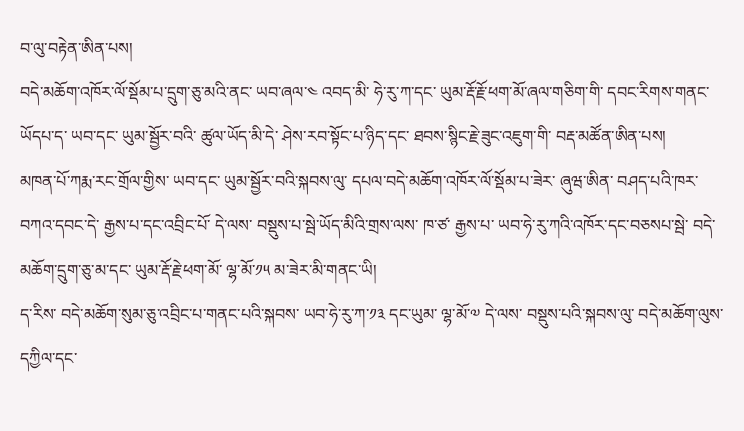བ་ལུ་བརྟེན་ཨིན་པས།
བདེ་མཆོག་འཁོར་ལོ་སྡོམ་པ་དྲུག་ཅུ་མའི་ནང་ ཡབ་ཞལ་༤ འབད་མི་ ཧེ་རུ་ཀ་དང་ ཡུམ་རྡོ་རྗོ་ཕག་མོ་ཞལ་གཅིག་གི་ དབང་རིགས་གནང་ཡོདཔ་ད་ ཡབ་དང་ ཡུམ་སྦྱོར་བའི་ ཚུལ་ཡོད་མི་དེ་ ཤེས་རབ་སྟོང་པ་ཉིད་དང་ ཐབས་སྙིང་རྗེ་ཟུང་འཇུག་གི་ བརྡ་མཚོན་ཨིན་པས།
མཁན་པོ་ཀརྨ་རང་གྲོལ་གྱིས་ ཡབ་དང་ ཡུམ་སྦྱོར་བའི་སྐབས་ལུ་ དཔལ་བདེ་མཆོག་འཁོར་ལོ་སྡོམ་པ་ཟེར་ ཞུཝ་ཨིན་ བཤད་པའི་ཁར་ བཀའ་དབང་དེ་ རྒྱས་པ་དང་འབྲིང་པོ་ དེ་ལས་ བསྡུས་པ་སྦེ་ཡོད་མིའི་གྲས་ལས་ ཁ་ཙ་ རྒྱས་པ་ ཡབ་ཧེ་རུ་ཀའི་འཁོར་དང་བཅསཔ་སྦེ་ བདེ་མཆོག་དྲུག་ཅུ་མ་དང་ ཡུམ་རྡོ་རྗེ་ཕག་མོ་ ལྷ་མོ་༡༥ མ་ཟེར་མི་གནང་ཡི།
ད་རིས་ བདེ་མཆོག་སུམ་ཅུ་འབྲིང་པ་གནང་པའི་སྐབས་ ཡབ་ཧེ་རུ་ཀ་༡༣ དང་ཡུམ་ ལྷ་མོ་༧ དེ་ལས་ བསྡུས་པའི་སྐབས་ལུ་ བདེ་མཆོག་ལུས་དཀྱིལ་དང་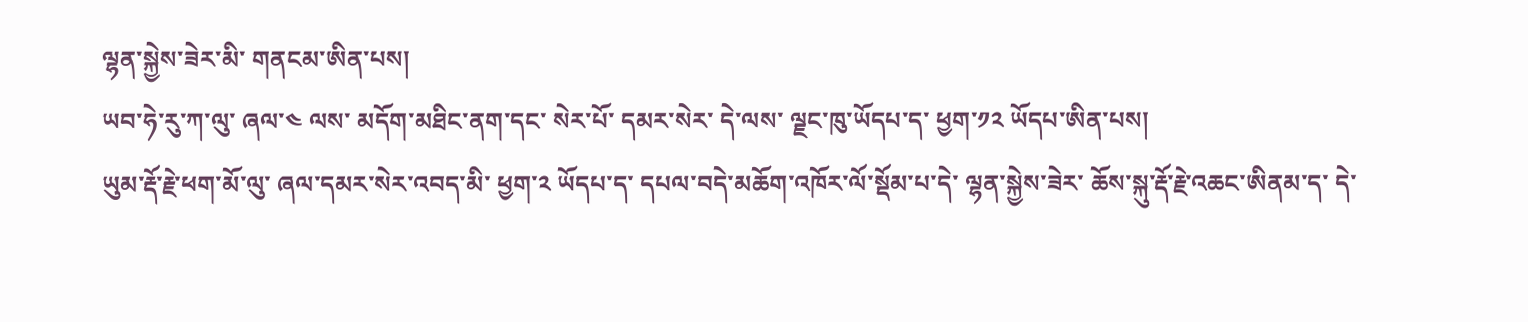ལྷན་སྐྱེས་ཟེར་མི་ གནངམ་ཨིན་པས།
ཡབ་ཧེ་རུ་ཀ་ལུ་ ཞལ་༤ ལས་ མདོག་མཐིང་ནག་དང་ སེར་པོ་ དམར་སེར་ དེ་ལས་ ལྗང་ཁུ་ཡོདཔ་ད་ ཕྱག་༡༢ ཡོདཔ་ཨིན་པས།
ཡུམ་རྡོ་རྗེ་ཕག་མོ་ལུ་ ཞལ་དམར་སེར་འབད་མི་ ཕྱག་༢ ཡོདཔ་ད་ དཔལ་བདེ་མཆོག་འཁོར་ལོ་སྡོམ་པ་དེ་ ལྷན་སྐྱེས་ཟེར་ ཆོས་སྐུ་རྡོ་རྗེ་འཆང་ཨིནམ་ད་ དེ་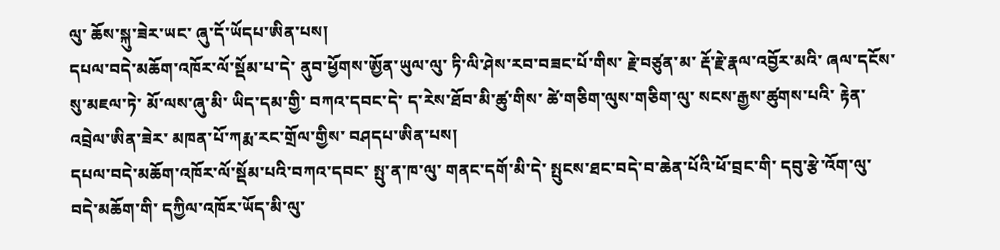ལུ་ ཆོས་སྐུ་ཟེར་ཡང་ ཞུ་དོ་ཡོདཔ་ཨིན་པས།
དཔལ་བདེ་མཆོག་འཁོར་ལོ་སྡོམ་པ་དེ་ ནུབ་ཕྱོགས་ཨྱོན་ཡུལ་ལུ་ ཏི་ལི་ཤེས་རབ་བཟང་པོ་གིས་ རྗེ་བཙུན་མ་ རྡོ་རྗེ་རྣལ་འབྱོར་མའི་ ཞལ་དངོས་སུ་མཇལ་ཏེ་ མོ་ལས་ཞུ་མི་ ཡིད་དམ་གྱི་ བཀའ་དབང་དེ་ ད་རེས་ཐོབ་མི་ཚུ་གིས་ ཚེ་གཅིག་ལུས་གཅིག་ལུ་ སངས་རྒྱས་ཚུགས་པའི་ རྟེན་འབྲེལ་ཨིན་ཟེར་ མཁན་པོ་ཀརྨ་རང་གྲོལ་གྱིས་ བཤདཔ་ཨིན་པས།
དཔལ་བདེ་མཆོག་འཁོར་ལོ་སྡོམ་པའི་བཀའ་དབང་ སྤུ་ན་ཁ་ལུ་ གནང་དགོ་མི་དེ་ སྤུངས་ཐང་བདེ་བ་ཆེན་པོའི་ཕོ་བྲང་གི་ དབུ་རྩེ་འོག་ལུ་ བདེ་མཆོག་གི་ དཀྱིལ་འཁོར་ཡོད་མི་ལུ་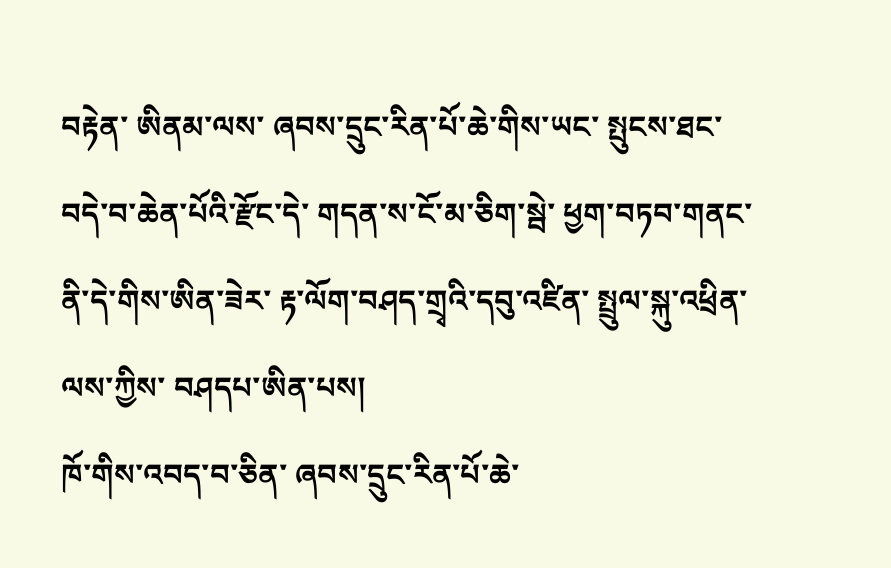བརྟེན་ ཨིནམ་ལས་ ཞབས་དྲུང་རིན་པོ་ཆེ་གིས་ཡང་ སྤུངས་ཐང་བདེ་བ་ཆེན་པོའི་རྫོང་དེ་ གདན་ས་ངོ་མ་ཅིག་སྦེ་ ཕྱག་བཏབ་གནང་ནི་དེ་གིས་ཨིན་ཟེར་ རྟ་ལོག་བཤད་གྲྭའི་དབུ་འཛིན་ སྤྲུལ་སྐུ་འཕྲིན་ལས་ཀྱིས་ བཤདཔ་ཨིན་པས།
ཁོ་གིས་འབད་བ་ཅིན་ ཞབས་དྲུང་རིན་པོ་ཆེ་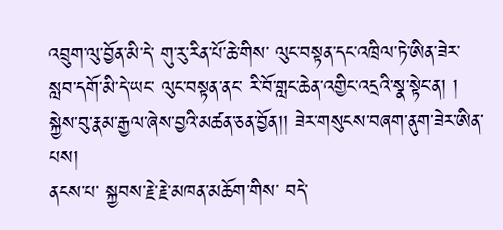འབྲུག་ལུ་བྱོན་མི་དེ་ གུ་རུ་རིན་པོ་ཆེ་གིས་ ལུང་བསྟན་དང་འཁྲིལ་ཏེ་ཨིན་ཟེར་ སླབ་དགོ་མི་དེ་ཡང་ ལུང་བསྟན་ནང་ རི་བོ་གླང་ཆེན་འགྱིང་འདྲའི་སྣ་སྟེང་ན། །
སྐྱེས་བུ་རྣམ་རྒྱལ་ཞེས་བྱའི་མཚན་ཅན་བྱོན།། ཟེར་གསུངས་བཞག་ནུག་ཟེར་ཨིན་པས།
ནངས་པ་ སྐྱབས་རྗེ་རྗེ་མཁན་མཆོག་གིས་ བདེ་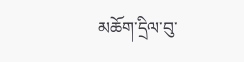མཆོག་དྲིལ་བུ་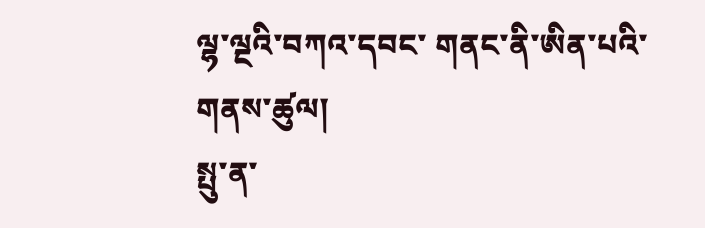ལྷ་ལྔའི་བཀའ་དབང་ གནང་ནི་ཨིན་པའི་གནས་ཚུལ།
སྤུ་ན་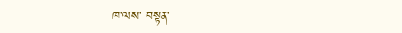ཁ་ལས་ བསྟན་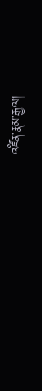འཛིན་རྣམ་རྒྱལ།